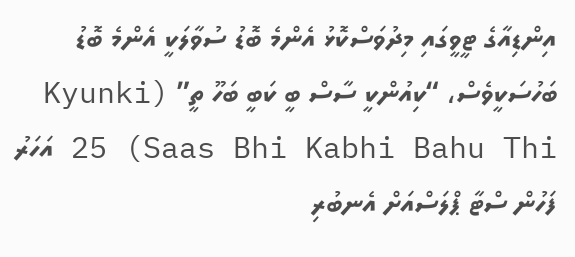އިންޑިއާގެ ޓީވީގައި މިދުވަސްކޮޅު އެންމެ ބޮޑު ސުވާލަކީ އެންމެ ބޮޑު ބަހުސަކީވެސް، “ކިއުންކީ ސާސް ބީ ކަބީ ބަހޫ ތީ” (Kyunki Saas Bhi Kabhi Bahu Thi) 25 އަހަރު ފަހުން ސްޓާ ޕްލަސްއަށް އެނބުރި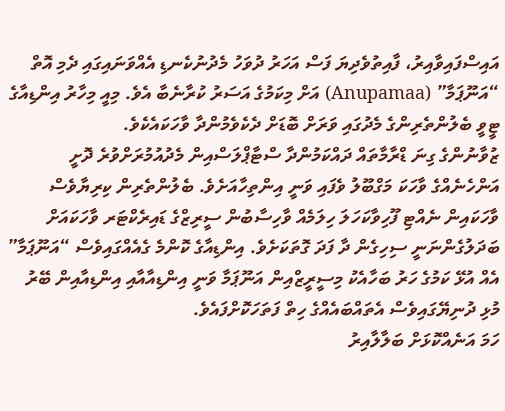އައިސްފައިވާއިރު، ފާއިތުވެދިޔަ ފަސް އަހަރު ދުވަހު މެދުނުކެނޑި އެއްވަނައިގައި ދެމި އޮތް “އަނޫޕަމާ” (Anupamaa) އަށް މިކަމުގެ އަސަރު ކުރާނެބާ އެވެ. މިއީ މިހާރު އިންޑިއާގެ ޓީވީ ބެލުންތެރިންގެ މެދުގައި ވަރަށް ބޮޑަށް ދެކެވެމުންދާ ވާހަކައެކެވެ.
ޒުވާނުންގެ ގިނަ ޑްރާމާތައް ދައްކަމުންދާ ސްޓާޕްލަސްއިން މެދުއުމުރަށްވުރެ ދޮށީ އަންހެނެއްގެ ވާހަކަ މަގްބޫލު ވެފައި ވަނީ އިންތިހާއަށެވެ. ބެލުންތެރިން ކިރިޔާވެސް ވާހަކައިން ނެއްޓި ފޫހިވާކަހަލަ ހިލަމެއް ވާހިސާބުން ސީރިޒްގެ ޑައިރެކްޓަރ ވާހަކައަށް ބަދަލުގެންނަނީ ސިހިގެން ދާ ފަދަ ގޮތަކަށެވެ. އިންޑިއާގެ ކޮންމެ ގެއެއްގައިވެސް “އަނޫޕަމާ” އެއް އުޅޭ ކަމުގެ ހަރު ބަހާއެކު މިސީރީޒްއިން އަނޫޕަމާ ވަނީ އިންޑިއާއާއި އިންޑިއާއިން ބޭރު މުޅި ދުނިޔޭގައިވެސް އެތައްބައެއްގެ ހިތް ފަތަހަކޮށްފައެވެ.
ހަމަ އަނެއްކޮޅަށް ބަލާލާއިރު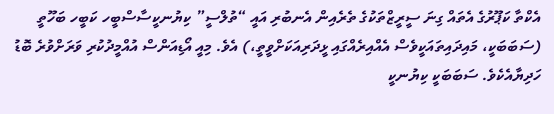އެކްތާ ކަޕޫރުގެ އެތައް ގިނަ ސީރީޒްތަކުގެ ތެރެއިން އެނބުރި އައީ “ތުލްސީ” ކިޔުނކީސާސްބީހ ކަބީހ ބަހޫތީ (ސަބަބަކީ، މައިދައިތައަކީވެސް އެއްއިރެއްގައި ޅީދަރިއަކަށްވީތީ،) އެވެ. މިއީ އޯޑިއަންސް އުއްމީދުކުރި ވަރަށްވުރެ ބޮޑު ހަދިޔާއެކެވެ. ސަބަބަކީ ކިޔުނކީ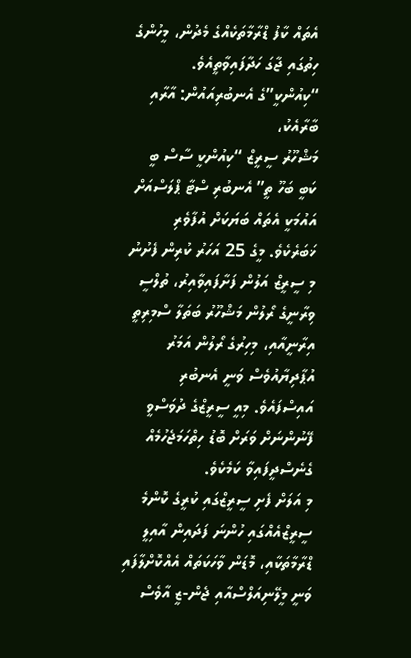އެތައް ކާފު ޑްރާމާތަކެއްގެ މެދުން، މީހުންގެ ހިތުގައި ޖާގަ ހަދާފައިވާތީއެވެ.
“ކިއުންކީ”ގެ އެނބުރިއައުން: އާރާއި ބާރާއެކު،
މަޝްހޫރު ސީރީޒް “ކިއުންކީ ސާސް ބީ ކަބީ ބަހޫ ތީ” އެނބުރި ސްޓާ ޕްލަސްއަށް އައުމަކީ އެތައް ބަޔަކަށް އުފާވެރި ޚަބަރެކެވެ. މީގެ 25 އަހަރު ކުރިން ފެށުނު މި ސީރީޒް އަލުން ފަށާފައިވާއިރު، ތުލްސީ ވިރާނީގެ ރޯލުން މަޝްހޫރު ބަތަލާ ސްމިރިތީ އިރާނީއާއި، މިހިރުގެ ރޯލުން އަމަރު އުޕާދިޔާއުވެސް ވަނީ އެނބުރި އައިސްފައެވެ. މިއީ ސީރީޒްގެ ދުވަސްވީ ފޭނުންނަށް ވަރަށް ބޮޑު ހިތްހަމަޖެހުމެއް ގެނެސްދީފައިވާ ކަމެކެވެ.
މި އަލަށް ފެށި ސީރީޒްގައި ކުރީގެ ކޮންމެ ސީރީޒްއެއްގައި ހުންނަ ފަދައިން އާއިލީ ޑްރާމާތަކާއި، މޮޑަން ވާހަކަތައް އެއްކޮށްލާފައި ވަނީ މީލޭނިއަލްސްއާއި ޖެން-ޒީ އާވެސް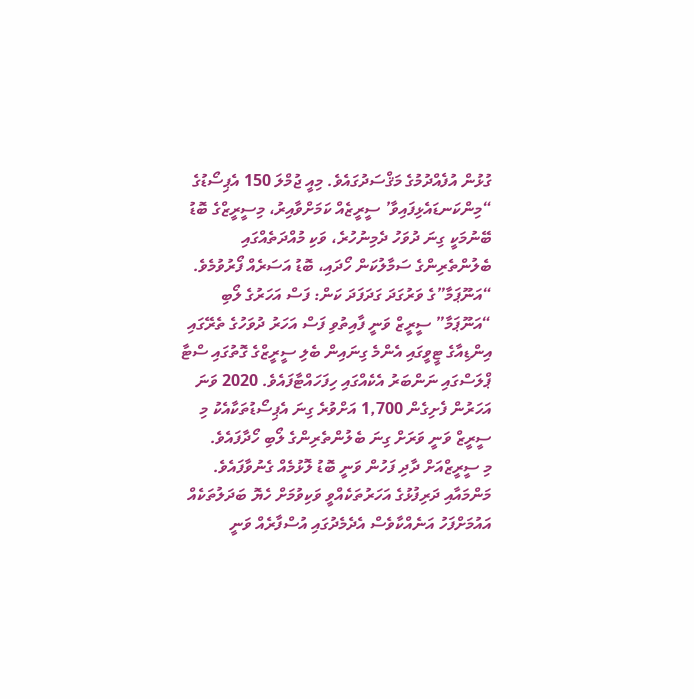ގުޅުން އުފެއްދުމުގެ މަޤްސަދުގައެވެ. މިއީ ޖުމްލަ 150 އެޕިސޯޑުގެ “މިންކަނޑައެޅިފައިވާ’ ސީރީޒެއް ކަމަށްވާއިރު، މިސީރީޒްގެ ބޮޑު ބޭނުމަކީ ގިނަ ދުވަހު ދެމިނުހުރެ، ވަކި މުއްދަތެއްގައި ބެލުންތެރިންގެ ސަމާލުކަން ހޯދައި، ބޮޑު އަސަރެއް ފޯރުވުމެވެ.
“އަނޫޕަމާ”ގެ ވަރުގަދަ ގަދަފަދަ ކަން: ފަސް އަހަރުގެ ލޯބި
“އަނޫޕަމާ” ސީރީޒް ވަނީ ފާއިތުވި ފަސް އަހަރު ދުވަހުގެ ތެރޭގައި އިންޑިއާގެ ޓީވީގައި އެންމެ ގިނައިން ބެލި ސީރީޒްގެ ގޮތުގައި ސްޓާ ޕްލަސްގައި ނަންބަރު އެކެއްގައި ހިފަހައްޓާފައެވެ. 2020 ވަނަ އަހަރުން ފެށިގެން 1,700 އަށްވުރެ ގިނަ އެޕިސޯޑުތަކާއެކު މި ސީރީޒް ވަނީ ވަރަށް ގިނަ ބެލުންތެރިންގެ ލޯބި ހޯދާފައެވެ.
މި ސީރީޒްއަށް ދާދި ފަހުން ވަނީ ބޮޑު ލޮޅުމެއް ގެނުވާފައެވެ. މަންމައާއި ދަރިފުޅުގެ އަހަރުތަކެއްވީ ވަކިވުމަށް ހެޔޮ ބަދަލުތަކެއް އައުމަށްފަހު އަނެއްކާވެސް އެދެމެދުގައި އުސްފާރެއް ވަނީ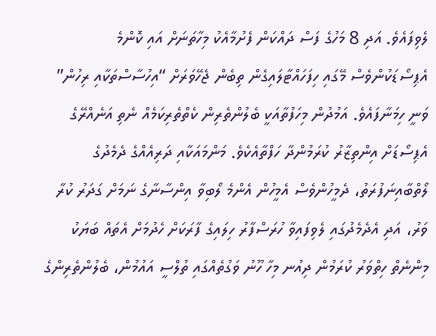ލެވިފައެވެ. އަދި 8 މަހުގެ ފަސް ދައްކަން ފެށުމާއެކު މިހާތަނަށް އައި ކޮންމެ އެޕިސޯޑަކުންވެސް މޭގައި ހިފަހައްޓާލައިގެން ތިބެން ޖެހޭވަރަށް “އިހުސާސްތަކާއި ރިހުން” ވަނީ ހިމަނާފައެވެ. އަމުދުން މިހަފުތާއަކީ ބެލުންތެރިން ކެތްތެރިކަމެއް ނެތި އަނެއްރޭގެ އެޕިސޯޑަށް އިންތިޒާރު ކުރަމުންދާ ހަފްތާއެކެވެ. މަންމައަކާއި ދަރިއެއްގެ ދެމެދުގެ ލޯތްބާއިނަފުރަތު، ދެމީހުންވެސް އެމީހުން އެންމެ ލޯބިވާ އިންސާނާގެ ނަމަށް ގަދަރު ކުރާ ވަރު، އަދި އެދެމެދުގައި ލެވިފައިވާ ހުރަސްފާރު ހިލައިގެ ފާރަކަށް ހެދުމަށް އެތައް ބަޔަކު މިންނެތް ހިތްވަރު ކުރަމުން ދިއުނ މިހާ ހޫނު ވަގުތެއްގައި ތުލްސީ އައުމުން، ބެލުންތެރިންގެ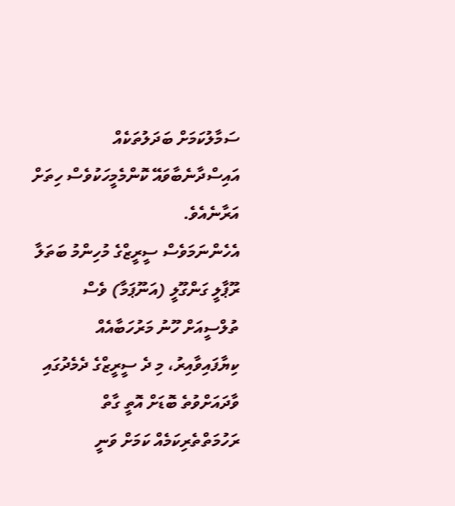ސަމާލުކަމަށް ބަދަލުތަކެއް އައިސްދާނެބާވައޭ ކޮންމެމީހަކުވެސް ހިތަށް އަރާނެއެވެ.
އެހެންނަމަވެސް ސީރީޒްގެ މުހިންމު ބަތަލާ ރޫޕާލީ ގަންގޫލީ (އަނޫޕަމާ) ވެސް ތުލްސީއަށް ހޫނު މަރުހަބާއެއް ކިޔާފައިވާއިރު، މި ދެ ސީރީޒްގެ ދެމެދުގައި ވާދައަށްވުތެ ބޮޑަށް އޮތީ ގާތް ރަހުމަތްތެރިކަމެއް ކަމަށް ވަނީ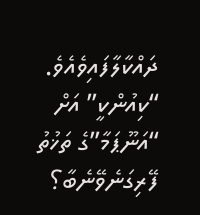ދައްކާލާފައިވެއެވެ.
“ކިއުންކީ” އަށް “އަނޫޕަމާ”ގެ ތަޚުތު ފޭރިގަނެވޭނެބާ؟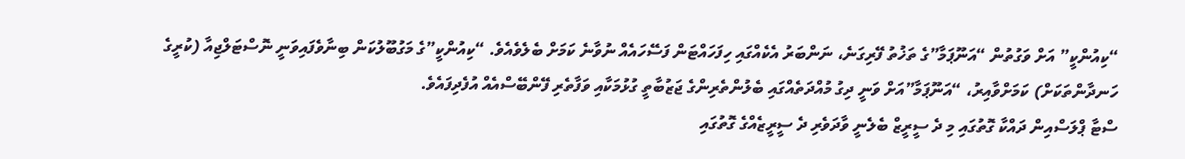“ކިއުންކީ” އަށް ވަގުތުން “އަނޫޕަމާ”ގެ ތަޚުތު ފޭރިގަނެ، ނަންބަރު އެކެއްގައި ހިފަހައްޓަން ފަސޭހައެއް ނުވާނެ ކަމަށް ބެލެވެއެވެ. “ކިއުންކީ”ގެ މަގުބޫލުކަން ބިނާވެފައިވަނީ ނޮސްޓަލްޖިއާ (ކުރީގެ ހަނދާންތަކަށް) ކަމަށްވާއިރު، “އަނޫޕަމާ”އަށް ވަނީ ދިގު މުއްދަތެއްގައި ބެލުންތެރިންގެ ޖަޒުބާތީ ގުޅުމަކާއި ވަފާތެރި ފޭންބޭސްއެއް އުފެދިފައެވެ.
ސްޓާ ޕްލަސްއިން ދައްކާ ގޮތުގައި މި ދެ ސީރީޒް ބެލެނީ ވާދަވެރި ދެ ސީރީޒެއްގެ ގޮތުގައި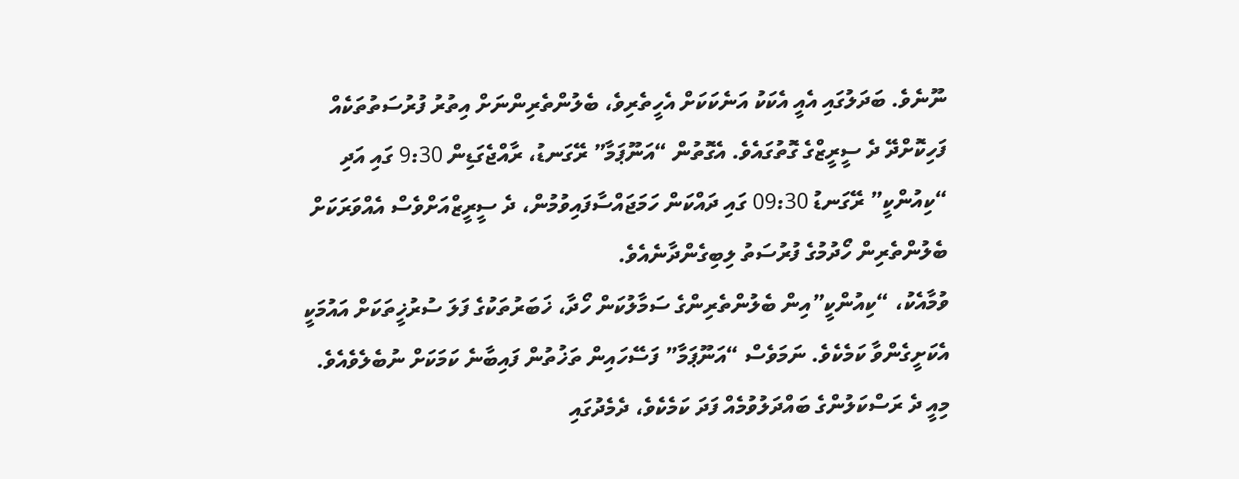ނޫނެވެ. ބަދަލުގައި އެއީ އެކަކު އަނެކަކަށް އެހީތެރިވެ، ބެލުންތެރިންނަށް އިތުރު ފުރުސަތުތަކެއް ފަހިކޮށްދޭ ދެ ސީރީޒްގެ ގޮތުގައެވެ. އެގޮތުން “އަނޫޕަމާ” ރޭގަނޑު، ރާއްޖެގަޑިން 9:30 ގައި އަދި “ކިއުންކީ” ރޭގަނޑު 09:30 ގައި ދައްކަން ހަމަޖައްސާފައިވުމުން، ދެ ސީރީޒްއަށްވެސް އެއްވަރަކަށް ބެލުންތެރިން ހޯދުމުގެ ފުރުސަތު ލިބިގެންދާނެއެވެ.
ވުމާއެކު، “ކިއުންކީ”އިން ބެލުންތެރިންގެ ސަމާލުކަން ހޯދާ، ޚަބަރުތަކުގެ ފަލަ ސުރުޚީތަކަށް އައުމަކީ އެކަށީގެންވާ ކަމެކެވެ. ނަމަވެސް “އަނޫޕަމާ” ފަސޭހައިން ތަޚުތުން ފައިބާނެ ކަމަކަށް ނުބެލެވެއެވެ. މިއީ ދެ ރަސްކަލުންގެ ބައްދަލުވުމެއް ފަދަ ކަމެކެވެ، ދެމެދުގައި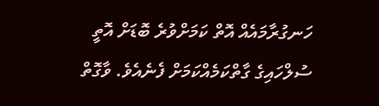ހަނގުރާމައެއް އޮތް ކަމަށްވުރެ ބޮޑަށް އޮތީ ސުލްހައިގެ ގާތްކަމެއްކަމަށް ފެނެއެވެ. ވާގޮތް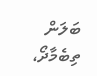ބަލަން ތިބެމާދޯ،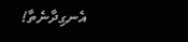އެނގިދާނެތާ!